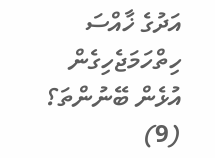އަދުގެ ޚާއްސަ
ހިތްހަމަޖެހިގެން އުޅެން ބޭނުންތަ؟ (9)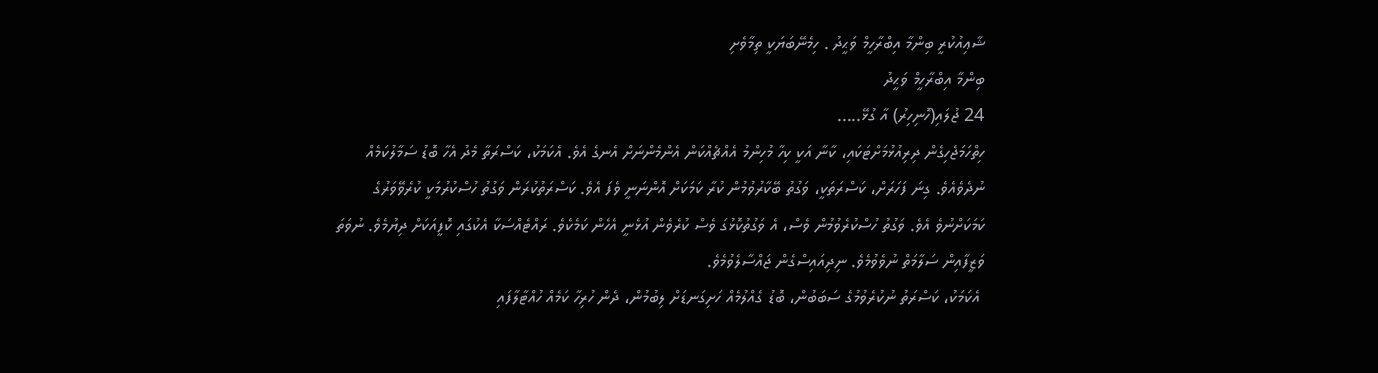ޝާޢިއުކުރީ ބިންމާ އިބްރާހީމް ވަޙީދު . ހިމެނޭބަޔަކީ ތިމާވެށި
ބިންމާ އިބްރާހީމް ވަޙީދު
24 ޖުލައި(ހޮނިހިރު) އާ ގުޅޭ.....
ހިތްހަމަޖެހިގެން ދިރިއުޅުމަށްޓަކައި، ކާނާ އަކީ ކިހާ މުހިންމު އެއްޗެއްކަން އެންމެންނަށް އެނގެ އެވެ. އެކަމަކު، ކަސްރަތާ މެދު އެހާ ބޮޑު ސަމާލުކަމެއް ނުދެވެއެވެ. ގިނަ ފަހަރަށް، ކަސްރަތަކީ، ވަގުތު ބޭކާރުވުމުން ކުރާ ކަމަކަށް އޮންނަނީ ވެފަ އެވެ. ކަސްރަތުކުރަން ވަގުތު ހުސްކުރުމަކީ ކުރެވޭވަރުގެ ކަމަކަށްނުވެ އެވެ. ވަގުތު ހުސްކުރެވުމުން ވެސް، އެ ވަގުތުކޮޅުގަ ވެސް ކުރެވެން އުޅެނީ އެހެން ކަމެކެވެ. ރައްޓެއްސަކާ އެކުގައި ކޮފީއަކަށް ދިޔުމެވެ. ނުވަތަ ވަޒީފާއިން ސަލާމަތް ނުވެވުމެވެ. ނިދިއައިސްގެން ޖައްސާލެވުމެވެ.
 އެކަމަކު، ކަސްރަތު ނުކުރެވުމުގެ ސަބަބުން، ބޮޑު ގެއްލުމެއް ހަށިގަނޑަށް ލިބުމުން، ދެން ހުރިހާ ކަމެއް ހުއްޓާލާފައި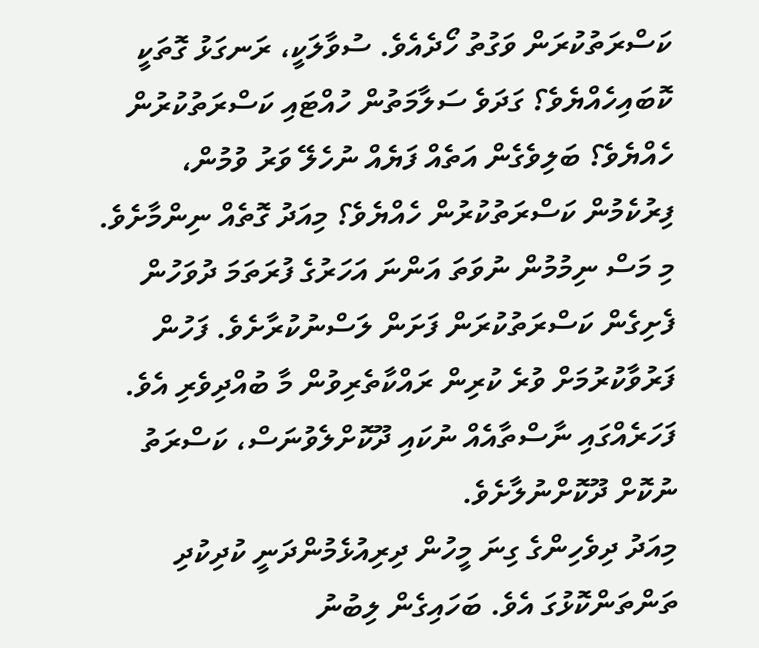ކަސްރަތުކުރަން ވަގުތު ހޯދެއެވެ. ސުވާލަކީ، ރަނގަޅު ގޮތަކީ ކޮބައިހެއްޔެވެ؟ ގަދަވެ ސަލާމަތުން ހުއްޓައި ކަސްރަތުކުރުން ހެއްޔެވެ؟ ބަލިވެގެން އަތެއް ފަޔެއް ނުހެލޭ ވަރު ވުމުން، ފިރުކެމުން ކަސްރަތުކުރުން ހެއްޔެވެ؟ މިއަދު ގޮތެއް ނިންމާށެވެ. މި މަސް ނިމުމުން ނުވަތަ އަންނަ އަހަރުގެ ފުރަތަމަ ދުވަހުން ފެށިގެން ކަސްރަތުކުރަން ފަށަން ލަސްނުކުރާށެވެ. ފަހުން ފަރުވާކުރުމަށް ވުރެ ކުރިން ރައްކާތެރިވުން މާ ބުއްދިވެރި އެވެ. ފަހަރެއްގައި ނާސްތާއެއް ނުކައި ދޫކޮށްލެވުނަސް، ކަސްރަތު ނުކޮށް ދޫކޮށްނުލާށެވެ.
މިއަދު ދިވެހިންގެ ގިނަ މީހުން ދިރިއުޅެމުންދަނީ ކުދިކުދި ތަންތަންކޮޅުގަ އެވެ. ބަހައިގެން ލިބުނު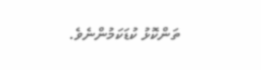ތަންކޮޅު ކުޑަކަމުންނެވެ.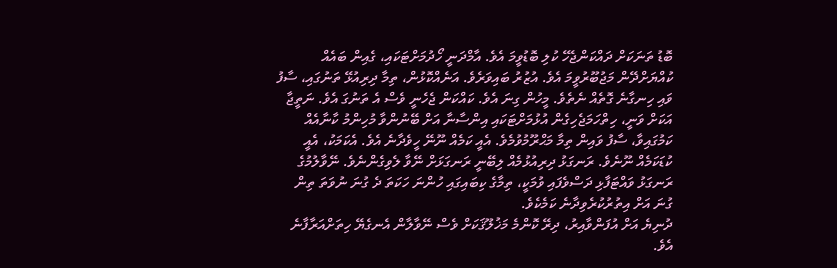ބޮޑު ތަނަކަށް ދައްކަންޖެހޭ ކުލި ބޮޑުވީމަ އެވެ. އާމްދަނީ ހޯދުމަށްޓަކައި، ގެއިން ބައެއް ކުއްޔަށްދޭން މަޖުބޫރުވީމަ އެވެ. އުޒުރު ބައިވަރެވެ. އަނެއްކޮޅުން، ތިމާ ދިރިއުޅޭ ތަނުގައި، ސާފު ވައި ހިނގާނެ ގޮތެއް ނެތެވެ. މީހުން ގިނަ އެވެ. ކައްކަން ޖެހެނީ ވެސް އެ ތަނުގަ އެވެ. ނަތީޖާ އަކަށް ވަނީ، ހިތްހަމަޖެހިގެން އުޅުމަށްޓަކައި އިންސާނާ އަށް ބޭނުންވާ މުހިންމު ކާނާއެއް ކަމުގައިވާ، ސާފު ވައިން ތިމާ މަޙްރޫމުވުމެވެ. އެއީ ކަމެއް ނޫނޭ ހީވެދާނެ އެވެ. އެކަމަކު، އެއީ ކުޑަކަމެއް ނޫނެވެ. ރަނގަޅު ދިރިއުޅުމެއް ލިބޭނީ ރަނގަޅަށް ނޭވާ ލެވިގެންނެވެ. ނޭވާލުމުގެ ރަނގަޅު ވައްޓަފާޅި ދަސްވެފައި ވުމަކީ، ތިމާގެ ކިބައިގައި ހުންނަ ހަކަތަ ދެ ގުނަ ނުވަތަ ތިން ގުނަ އަށް އިތުރުކުރެވިދާނެ ކަމެކެވެ.
ދުނިޔެ އަށް އުފަންވާއިރު، ދިރޭ ކޮންމެ މަޚުލޫޤަކަށް ވެސް ނޭވާލާން އެނގެޔޭ ހިތަށްއަރާފާނެ އެވެ.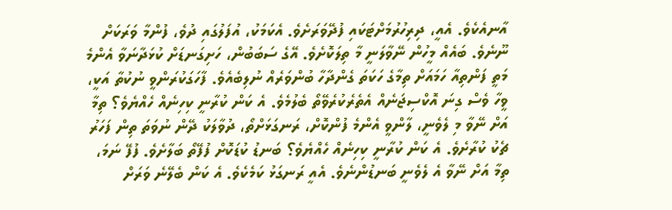އާނއެކެވެ. އެއީ، ދިރިހުރުމަށްޓަކައި ފުދޭވަރަށެވެ. އެކަމަކު، އުފަލުގައި ދުވެ، ފުންމާ ވަރަކަށް ނޫނެވެ. ބައެއް މީހުން ނޭވާލަނީ މާ ތިލަކޮށެވެ. އޭގެ ސަބަބުން، ހަށިގަނޑަށް ކުޅަދާނަވާ އެންމެ މަތީ ފަންތިއާ ހަމައަށް ތިމާގެ ހަކަތަ ގެންދާހާ ބުންވަރެއް ނުލިބެއެވެ. ފާހަގަކުރަންވީ ނުކުތާ އަކީ، ވީހާ ވެސް ގިނަ އޮކްސިޖަނެއް އެތެރެކުރެވޭތޯ ބެލުމެވެ. އެ ކަން ކުރާނީ ކިހިނެއް ހެއްޔެވެ؟ ތިމާ އަށް ނޭވާ މި ލެވެނީ، ލާންވީ އެންމެ ފުންކޮށް، ރަނގަޅަށްތޯ، ދުވާލަކު ދޭން ނުވަތަ ތިން ފަހަރު ޗެކު ކުރާށެވެ. އެ ކަން ކުރާނީ ކިހިނެއް ހެއްޔެވެ؟ ބަނޑު ކުޑަކޮށް ފުފޭތޯ ބަލާށެވެ. ފުފޭ ނަމަ، ތިމާ އަށް ނޭވާ އެ ލެވެނީ ބަނޑުންނެވެ. އެއީ ރަނގަޅު ކަމެކެވެ. އެ ކަން ބެލޭނެ ވަރަށް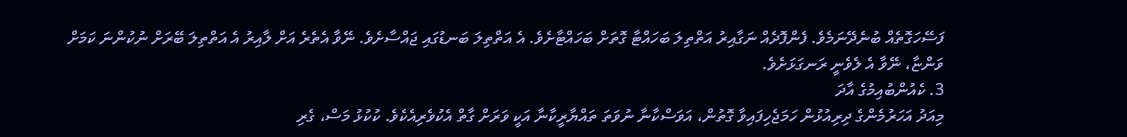ފަސޭހަގޮތެއް ބުނެދޭނަމެވެ. ފެންފޮދެއް ނަގާއިރު އަތްތިލަ ބަހައްޓާ ގޮތަށް ބަހައްޓާށެވެ. އެ އަތްތިލަ ބަނޑުގައި ޖައްސާށެވެ. ނޭވާ އެތެރެ އަށް ލާއިރު އެ އަތްތިލަ ބޭރަށް ނުކުންނަ ކަމަށް ވަންޏާ، ނޭވާ އެ ލެވެނީ ރަނގަޅަށެވެ.
3. ކެއުންބުއިމުގެ އާދަ
މިއަދު އަހަރުމެންގެ ދިރިއުޅުން ހަމަޖެހިފައިވާ ގޮތުން، އަވަސްކާނާ ނުވަތަ ތައްޔާރީކާނާ އަކީ ވަރަށް ގާތް އެކުވެރިއެކެވެ. ކުކުޅު މަސް، ގެރި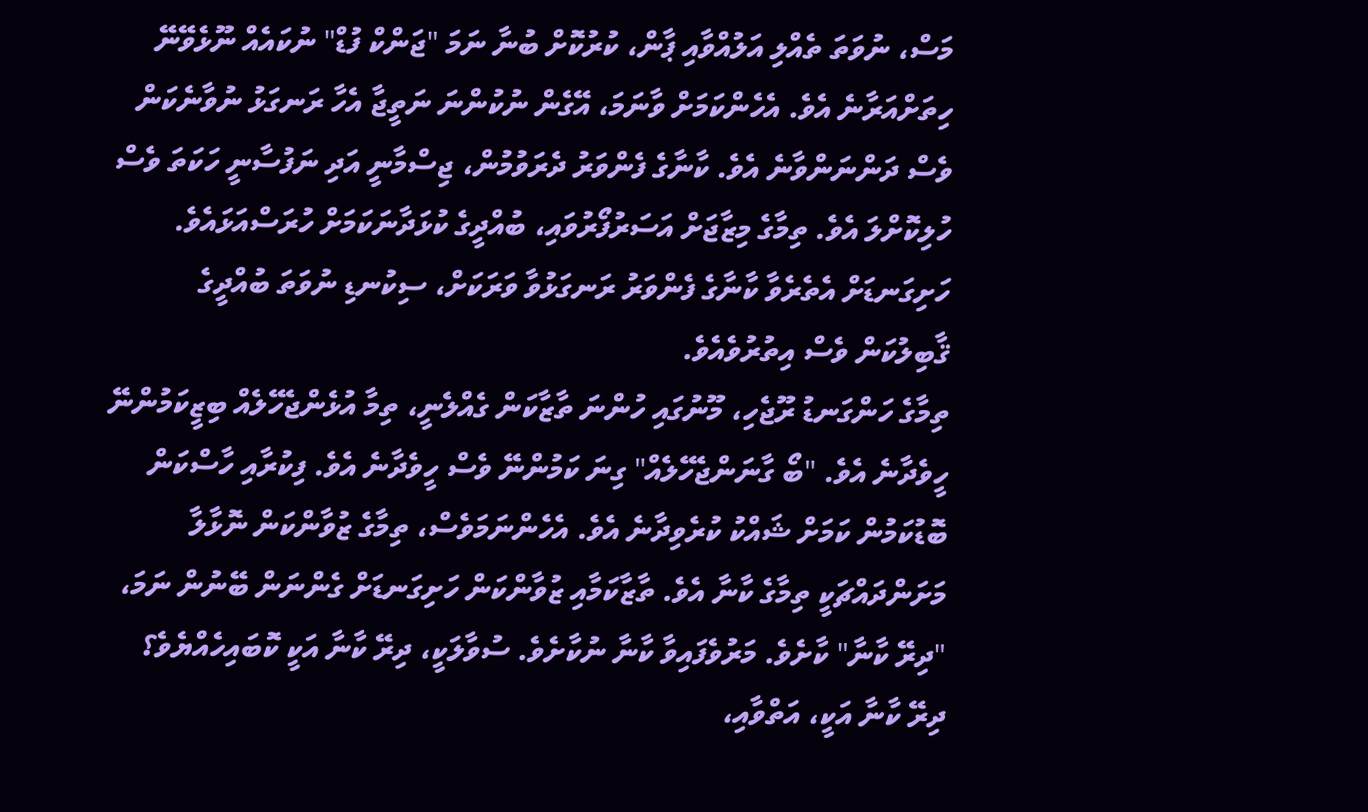މަސް، ނުވަތަ ތެއްލި އަލުއްވާއި ޕާން، ކުރުކޮށް ބުނާ ނަމަ "ޖަންކް ފުޑް" ނުކައެއް ނޫޅެވޭނޭ ހިތަށްއަރާނެ އެވެ. އެހެންކަމަށް ވާނަމަ، އޭގެން ނުކުންނަ ނަތީޖާ އެހާ ރަނގަޅު ނުވާނެކަން ވެސް ދަންނަންވާނެ އެވެ. ކާނާގެ ފެންވަރު ދެރަވުމުން، ޖިސްމާނީ އަދި ނަފުސާނީ ހަކަތަ ވެސް ހުލިކޮށްލަ އެވެ. ތިމާގެ މިޒާޖަށް އަސަރުފޯރުވައި، ބުއްދީގެ ކުޅަދާނަކަމަށް ހުރަސްއަޅައެވެ. ހަށިގަނޑަށް އެތެރެވާ ކާނާގެ ފެންވަރު ރަނގަޅުވާ ވަރަކަށް، ސިކުނޑި ނުވަތަ ބުއްދީގެ ޤާބިލުކަން ވެސް އިތުރުވެއެވެ.
ތިމާގެ ހަންގަނޑު ރޫޖެހި، މޫނުގައި ހުންނަ ތާޒާކަން ގެއްލެނީ، ތިމާ އުޅެންޖެހޭލެއް ބިޒީކަމުންނޭ ހީވެދާނެ އެވެ. "ބޯ ގާނަންޖެހޭލެއް" ގިނަ ކަމުންނޭ ވެސް ހީވެދާނެ އެވެ. ފިކުރާއި ހާސްކަން ބޮޑުކަމުން ކަމަށް ޝައްކު ކުރެވިދާނެ އެވެ. އެހެންނަމަވެސް، ތިމާގެ ޒުވާންކަން ނޮޅާލާ މަށަންދައްޗަކީ ތިމާގެ ކާނާ އެވެ. ތާޒާކަމާއި ޒުވާންކަން ހަށިގަނޑަށް ގެންނަން ބޭނުން ނަމަ، "ދިރޭ ކާނާ" ކާށެވެ. މަރުވެފައިވާ ކާނާ ނުކާށެވެ. ސުވާލަކީ، ދިރޭ ކާނާ އަކީ ކޮބައިހެއްޔެވެ؟ ދިރޭ ކާނާ އަކީ، އަތްވާއި،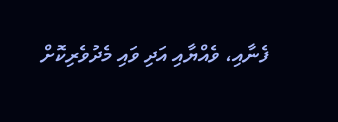ފެނާއި، ވެއްޔާއި އަދި ވައި މެދުވެރިކޮށް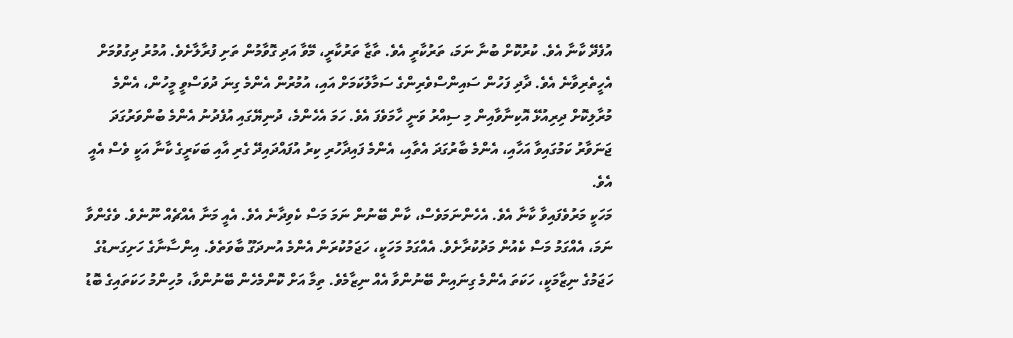އުފެދޭ ކާނާ އެވެ. ކުރުކޮށް ބުނާ ނަމަ، ތަރުކާރީ އެވެ. ތާޒާ ތަރުކާރީ، މޭވާ އަދި ގޮވާމުން ތަށި ފުރާލާށެވެ. އުމުރު ދިގުވުމަށް އެހީތެރިވާނެ އެވެ. ދާދި ފަހުން ސައިންސްވެރިންގެ ސަމާލުކަމަށް އައި، އުމުރުން އެންމެ ގިނަ ދުވަސްވީ މީހުން، އެންމެ މުރާލިކޮށް ދިރިއުޅޭ އޮކިނާވާއިން މި ސިއްރު ވަނީ ހާމަވެފަ އެވެ. ހަމަ އެހެންމެ، ދުނިޔޭގައި އުފެދުނު އެންމެ ބުންވަރުގަދަ ޖަނަވާރު ކަމުގައިވާ އަހާއި، އެންމެ ބާރުގަދަ އެތާއި، އެންމެ ފައިދާހުރި ކިރު އުފައްދައިދޭ ގެރި އާއި ބަކަރީގެ ކާނާ އަކީ ވެސް އެއީ އެވެ.
މަހަކީ މަރުވެފައިވާ ކާނާ އެވެ. އެހެންނަމަވެސް، ކާން ބޭނުން ނަމަ މަސް ކެވިދާނެ އެވެ. އެއީ މަނާ އެއްޗެއް ނޫނެވެ. ވެގެންވާ ނަމަ، އެއްގަމު މަސް ކެއުން މަދުކުރާށެވެ. އެއްގަމު މަހަކީ، ހަޖަމުކުރަން އެންމެ އުނދަގޫ ބާވަތެވެ. އިންސާނާގެ ހަށިގަނޑުގެ ހަޖަމުގެ ނިޒާމަކީ، ހަކަތަ އެންމެ ގިނައިން ބޭނުންވާ އެއް ނިޒާމެވެ. ތިމާ އަށް ކޮންމެހެން ބޭނުންވާ، މުހިންމު ހަކަތައިގެ ބޮޑު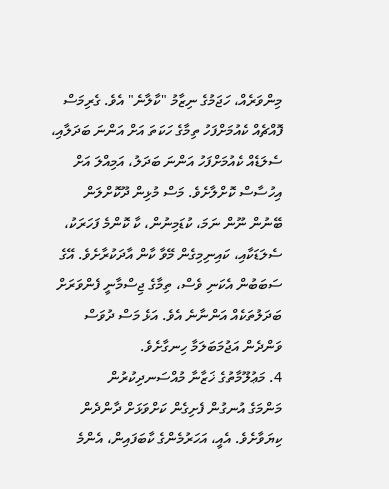މިންވަރެއް، ހަޖަމުގެ ނިޒާމު "ކާލާނެ" އެވެ. ގެރިމަސް ފޮއްޗެއް ކެއުމަށްފަހު ތިމާގެ ހަކަތަ އަށް އަންނަ ބަދަލާއި، ސެލަޑެއް ކެއުމަށްފަހު އަންނަ ބަދަލު، އަމިއްލަ އަށް އިހުސާސް ކޮށްލާށެވެ. މަސް މުޅިން ދޫކޮށްލަން ބޭނުން ނޫން ނަމަ، ކުޑަމިނުން، ކާ ކޮންމެ ފަހަރަކު، ސެލަޑަކާއި، ކައިނިމިގެން މޭވާ ކާން އާދަކުރާށެވެ. އޭގެ ސަބަބުން އެކަނި ވެސް، ތިމާގެ ޖިސްމާނީ ފެންވަރަށް ބަދަލުތަކެއް އަންނާނެ އެވެ. އަޅެ މަސް ދުވަސް ވަންދެން އަޖުމަބަލަމާ ހިނގާށެވެ.
4. މަޢުލޫމާތުގެ ޚަޒާނާ މުއްސަނދިކުރުން
މަންމަގެ އުނގުން ފެށިގެން ކަށްވަޅަށް ދާންދެން ކިޔަވާށެވެ. އެއީ، އަހަރުމެންގެ ކާބަފައިން، އެންމެ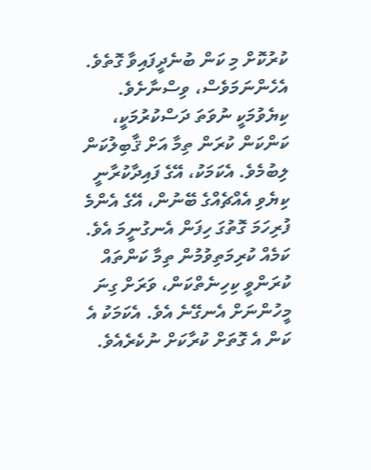ކުރުކޮށް މި ކަން ބުނެދީފައިވާ ގޮތެވެ. އެހެންނަމަވެސް، ވިސްނާށެވެ. ކިޔެވުމަކީ ނުވަތަ ދަސްކުރުމަކީ، ކަންކަން ކުރަން ތިމާ އަށް ޤާބިލުކަން ލިބުމެވެ. އެކަމަކު، އޭގެ ފައިދާކުރާނީ ކިޔެވި އެއްޗެއްގެ ބޭނުން، އޭގެ އެންމެ ފުރިހަމަ ގޮތުގަ ހިފަން އެނގުނީމަ އެވެ. ކަމެއް ކުރިމަތިވުމުން ތިމާ ކަންތައް ކުރަންވީ ކިހިނެތްކަން، ވަރަށް ގިނަ މީހުންނަށް އެނގޭނެ އެވެ. އެކަމަކު އެ ކަން އެ ގޮތަށް ކުރާކަށް ނުކެރެއެވެ.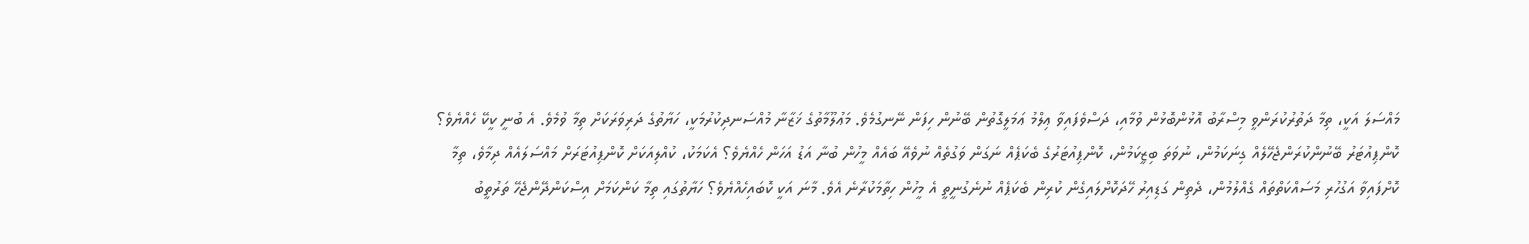މައްސަލަ އަކީ، ތިމާ ދަތުރުކުރަންވީ މިސްރާބު އޮޅުންބޮޅުން ވުމާއި، ދަސްވެފައިވާ ޢިލްމު ޢަމަލީގޮތުން ބޭނުން ހިފަން ނޭނގުމެވެ. މަޢުލޫމާތުގެ ޚަޒާނާ މުއްސަނދިކުރުމަކީ، ހަޔާތުގެ ދަރިވަރަކަށް ތިމާ ވުމެވެ. އެ ބުނީ ކީކޭ ހެއްޔެވެ؟
ކޮންޕިއުޓަރު ބޭނުންކުރަންޖެހޭލެއް ގިނަކަމުން، ނުވަތަ ބިޒީކަމުން، ކޮންޕިއުޓަރުގެ ބެކަޕެއް ނަގަން ވަގުތެއް ނުވެއޭ ބައެއް މީހުން ބުނާ އަޑު އަހަން ހެއްޔެވެ؟ އެކަމަކު، ކުއްލިއަކަށް ކޮންޕިއުޓަރަށް މައްސަލައެއް ދިމާވެ، ތިމާ ކޮށްފައިވާ އަގުހުރި މަސައްކަތްތައް ގެއްލުމުން، ދެތިން ގަޑިއިރު ހޭދަކޮށްލައިގެން ކުރިން ބެކަޕެއް ނުނެގުނީތީ އެ މީހުން ހިތާމަކުރާނެ އެވެ. މާނަ އަކީ ކޮބައިހެއްޔެވެ؟ ހަޔާތުގައި ތިމާ ކަންކަމަށް އިސްކަންދޭންޖެހޭ ތަރުތީބު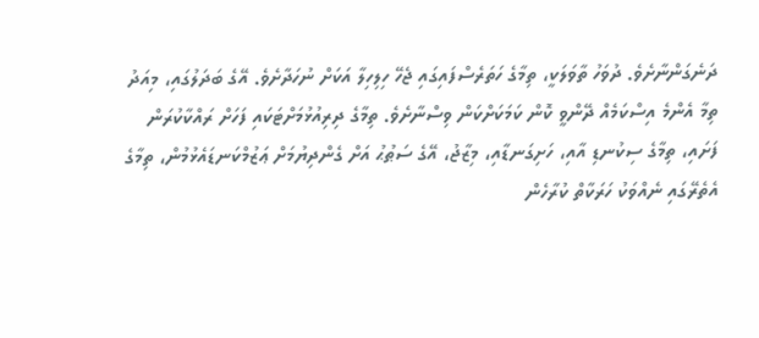ދަނެގަންނާށެވެ. ދުވަހު ތާވަލަކީ، ތިމާގެ ހަތަރެސްފައިގައި ޖެހޭ ހިލިހިލާ އަކަށް ނުހަދާށެވެ. އޭގެ ބަދަލުގައި، މިއަދު ތިމާ އެންމެ އިސްކަމެއް ދޭންވީ ކޮން ކަމަކަށްކަން ވިސްނާށެވެ. ތިމާގެ ދިރިއުޅުމަށްޓަކައި ފަހަށް ރައްކާކުރަން ފަށައި، ތިމާގެ ސިކުނޑި އާއި، ހަށިގަނޑާއި، މިޒާޖު، އޭގެ ސަޠުޙު އަށް ގެންދިޔުމަށް ޢަޒުމްކަނޑައެޅުމުން، ތިމާގެ އެތެރޭގައި ނެއްވަކު ހަރަކާތް ކުރާހެން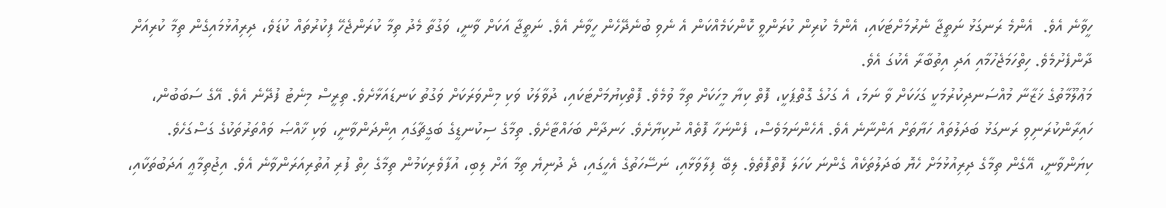ހީވާނެ އެވެ.  އެންމެ ރަނގަޅު ނަތީޖާ ނެރުމަށްޓަކައި، އެންމެ ކުރިން ކުރަންވީ ކޮންކަމެއްކަން އެ ނެވި ބުނެދޭހެން ހީވާނެ އެވެ. ނަތީޖާ އަކަށް ވާނީ، ވަގުތާ މެދު ތިމާ ކުރަންޖެހޭ ފިކުރުތައް ކުޑަވެ، ދިރިއުޅުމައިގެން ތިމާ ކުރިއަށް ދާންފެށުމެވެ. ހިތްހަމަޖެހުމާއި އަދި އިތުބާރާ އެކުގަ އެވެ.
މަޢުލޫމާތުގެ ޚަޒާނާ މުއްސަނދިކުރުމަކީ ގަހަކަށް ވާ ނަމަ، އެ ގަހުގެ ގޮތްޕަކީ، ފޮތް ކިޔާ މީހަކަށް ތިމާ ވުމެވެ. ފޮތްކިޔުމަށްޓަކައި، ދުވާލަކު ވަކި މިންވަރަކަށް ވަގުތު ކަނޑައަޅާށެވެ. ތިރީސް މިނެޓު ފުދޭނެ އެވެ. އޭގެ ސަބަބުން، ހައިރާންކުރަނިވި ރަނގަޅު ބަދަލުތައް ހަޔާތަށް އަންނާނެ އެވެ. އެހެންނަމަވެސް، ފެންނަހާ ފޮތެއް ނުކިޔާށެވެ. ހަނދާން ބަހައްޓާށެވެ. ތިމާގެ ސިކުނޑީގެ ބަގީޗާގައި އިންދަންވާނީ، ވަކި ޚާއްޞަ ވައްތަރުތަކުގެ ގަސްގަހެވެ. ކިޔަންވާނީ، އޭގެން ތިމާގެ ދިރިއުޅުމަށް ހެޔޮ ބަދަލުތަކެއް ގެންނަ ކަހަލަ ފޮތްފޮތެވެ. ލިބޭ ފިލާވަޅާއި، ނަސޭހަތުގެ އެހީގައި، ދެ ދުނިޔެ ތިމާ އަށް ލިބި، އުފާވެރިކަމުން ތިމާގެ ހިތް ފުރި އުތުރިއަރަންވާނެ އެވެ. އިޖުތިމާޢީ އަދަބުތަކާއި،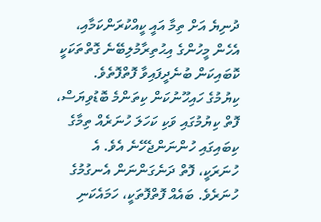ދުނިޔެ އަށް ތިމާ އައީ ކީއްކުރަންކަމާއި، އެހެން މީހުންގެ އިޙުތިރާމުލިބޭނެ ގޮތްތަކަކީ ކޮބައިކަން ބުނެދީފައިވާ ފޮތްފޮތެވެ.
ކިޔުމުގެ ހައިހޫނުކަން ކިތަންމެ ބޮޑުވިޔަސް، ފޮތް ކިޔުމުގައި ވަކި ކަހަލަ ހުނަރެއް ތިމާގެ ކިބައިގައި ހުންނަންޖެހޭނެ އެވެ. އެ ހުނަރަކީ، ފޮތް ދަނެގަންނަން އެނގުމުގެ ހުނަރެވެ. ބައެއް ފޮތްފޮތަކީ، ހަމައެކަނި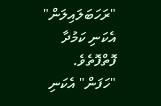"ރަހަބަލައިލަން" އެކަނި ކަމުދާ ފޮތްފޮތެވެ. "ހަފަން" އެކަނި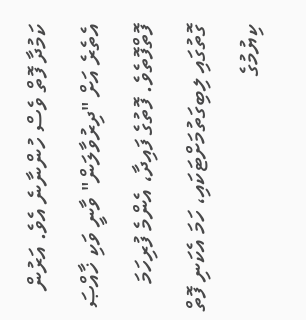ކަމުދާ ފޮތް ވެސް ހުންނާނެ އެވެ. އަރުން އެތެރެ އަށް "ދިރުވާލަން" ވާނީ ވަކި ޚާއްޞަ ފޮތްފޮތެވެ. ފޮތުގެ ފައިދާ، އެންމެ ފުރިހަމަ ގޮތުގައި ލިބިގަތުމަށްޓަކައި، ހަމަ އެކަނި ފޮތް ކިޔުމުގެ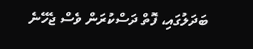ބަދަލުގައި، ފޮތް ދަސްކުރަން ވެސް ޖެހޭނެ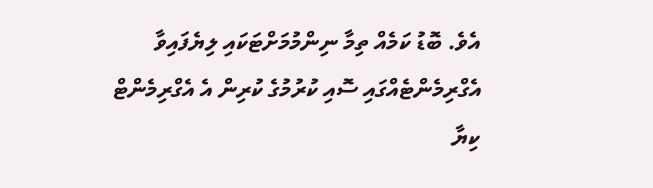އެވެ. ބޮޑު ކަމެއް ތިމާ ނިންމުމަށްޓަކައި ލިޔެފައިވާ އެގްރިމެންޓެއްގައި ސޮއި ކުރުމުގެ ކުރިން އެ އެގްރިމެންޓް ކިޔާ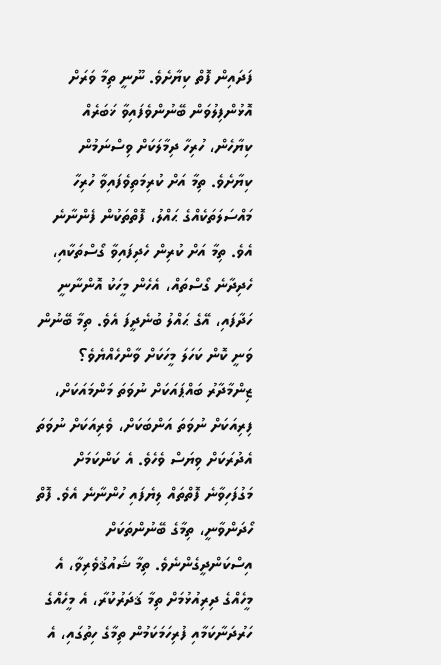ފަދައިން ފޮތް ކިޔާށެވެ. ނޫނީ ތިމާ ވަރަށް އޮޅުންފިލުވަން ބޭނުންވެފައިވާ ޚަބަރެއް ކިޔާހެން، ހުރިހާ ދިމާލަކަށް ވިސްނަމުން ކިޔާށެވެ. ތިމާ އަށް ކުރިމަތިވެފައިވާ ހުރިހާ މައްސަލަތަކެއްގެ ޙައްލު، ފޮތްތަކުން ފެންނާނެ އެވެ. ތިމާ އަށް ކުރިން ހެދިފައިވާ ގޯސްތަކާއި، ހެދިދާނެ ގޯސްތައް، އެހެން މީހަކު އޮންނާނީ ހަދާފައި، އޭގެ ޙައްލު ބުނެދީފަ އެވެ. ތިމާ ބޭނުން ވަނީ ކޮން ކަހަލަ މީހަކަށް ވާންހެއްޔެވެ؟ ޒިންމާދާރު ބައްޕައަކަށް ނުވަތަ މަންމައަކަށް، ފިރިއަކަށް ނުވަތަ އަންބަކަށް، ވެރިއަކަށް ނުވަތަ އެދުރަކަށް ވިޔަސް ވެހެވެ. އެ ކަންކަމަށް މަގުފަހިވާނެ ފޮތްތައް ލިޔެފައި ހުންނާނެ އެވެ. ފޮތް ހޯދަންވާނީ، ތިމާގެ ބޭނުންތަކަށް އިސްކަންދީގެންނެވެ. ތިމާ ޝައުޤުވެރިވާ، އެ މީހެއްގެ ދިރިއުޅުމަށް ތިމާ ޤަދަރުކުރާ، އެ މީހެއްގެ ހަރުދަނާކަމާއި ފުރިހަމަކަމުން ތިމާގެ ހިތުގައި، އެ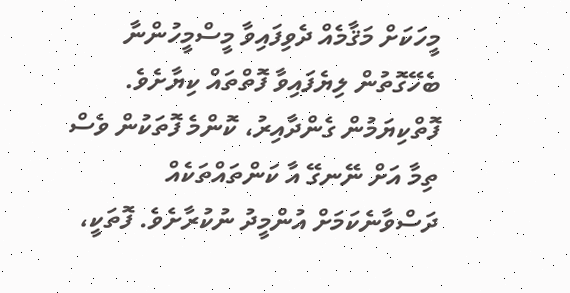މީހަކަށް މަޤާމެއް ދެވިފައިވާ މީސްމީހުންނާ ބެހޭގޮތުން ލިޔެފައިވާ ފޮތްތައް ކިޔާށެވެ.
ފޮތްކިޔަމުން ގެންދާއިރު، ކޮންމެ ފޮތަކުން ވެސް ތިމާ އަށް ނޭނގޭ އާ ކަންތައްތަކެއް ދަސްވާނެކަމަށް އުންމީދު ނުކުރާށެވެ. ފޮތަކީ،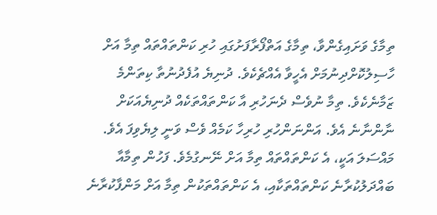ތިމާގެ ވަށައިގެންވާ، ތިމާގެ އަތްފޯރާފަށުގައި ހުރި ކަންތައްތައް ތިމާ އަށް ހާސިލުކޮށްދިނުމަށް އެހީވާ އެއްޗެކެވެ. ދުނިޔެ އުފެދުނުތާ ކިތަންމެ ޒަމާނެކެވެ. ތިމާ ނުވެސް ދެނަހުރި އާ ކަންތައްތަކެއް ދުނިޔެއަކަށް ނާންނާނެ އެވެ. އަންނަންހުރި ހުރިހާ ކަމެއް ވެސް ވަނީ ލިޔެވިފަ އެވެ. މައްސަލަ އަކީ، އެ ކަންތައްތައް ތިމާ އަށް ނޭނގުމެވެ. ފަހުން ތިމާއާ ބައްދަލުކުރާނެ ކަންތައްތަކާއި، އެ ކަންތައްތަކުން ތިމާ އަށް މަންފާކުރާނެ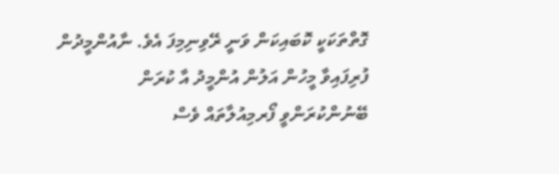ގޮތްތަކަކީ ކޮބައިކަން ވަނީ ރޭވިނިމިފަ އެވެ. ނާއުންމީދުން ފުރިފައިވާ މީހުން އަލުން އުންމީދު އާ ކުރަން ބޭނުންކުރަންވީ ފޯރމިއުލާތައް ވެސް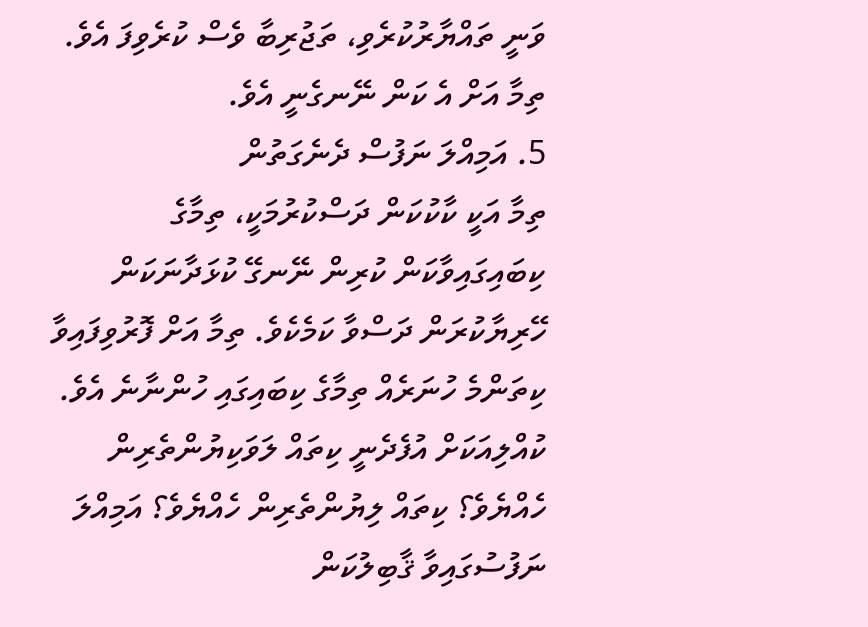ވަނީ ތައްޔާރުކުރެވި، ތަޖުރިބާ ވެސް ކުރެވިފަ އެވެ. ތިމާ އަށް އެ ކަން ނޭނގެނީ އެވެ.
5. އަމިއްލަ ނަފުސް ދެނެގަތުން
ތިމާ އަކީ ކާކުކަން ދަސްކުރުމަކީ، ތިމާގެ ކިބައިގައިވާކަން ކުރިން ނޭނގޭ ކުޅަދާނަކަން ހޭރިޔާކުރަން ދަސްވާ ކަމެކެވެ. ތިމާ އަށް ފޮރުވިފައިވާ ކިތަންމެ ހުނަރެއް ތިމާގެ ކިބައިގައި ހުންނާނެ އެވެ. ކުއްލިއަކަށް އުފެދެނީ ކިތައް ލަވަކިޔުންތެރިން ހެއްޔެވެ؟ ކިތައް ލިޔުންތެރިން ހެއްޔެވެ؟ އަމިއްލަ ނަފުސުގައިވާ ޤާބިލުކަން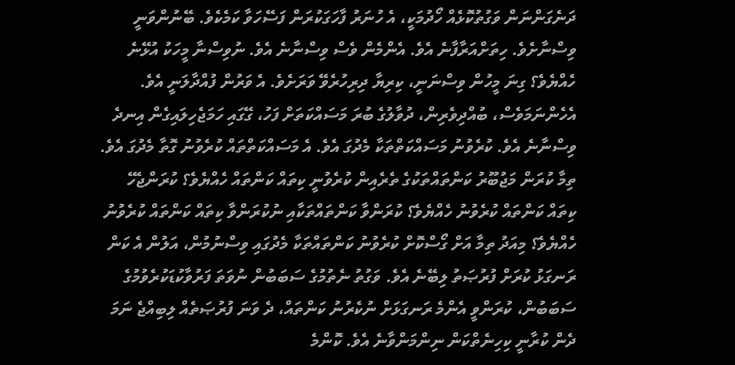ދަނެގަންނަން ވަގުތުކޮޅެއް ހޯދުމަކީ، އެ ހުނަރު ފާހަގަކުރަން ފަސޭހަވާ ކަމެކެވެ. ބޭނުންވަނީ ވިސްނާށެވެ. ހިތަށްއަރާފާނެ އެވެ. އެންމެން ވެސް ވިސްނާނެ އެވެ. ނުވިސްނާ މީހަކު އުޅޭނެ ހެއްޔެވެ؟ ގިނަ މީހުން ވިސްނަނީ، ކިރިޔާ ދިރިހުރެވޭ ވަރަށެވެ. އެ ވަރުން ފުއްދާލަނީ އެވެ. އެހެންނަމަވެސް، ބުއްދިވެރިން، ދުވާލުގެ ބުރަ މަސައްކަތަށް ފަހު، ގޭގައި ހަމަޖެހިލައިގެން އިނދެ ވިސްނާނެ އެވެ. ކުރެވުނު މަސައްކަތްތަކާ މެދުގަ އެވެ. އެ މަސައްކަތްތައް ކުރެވުނު ގޮތާ މެދުގަ އެވެ. ތިމާ ކުރަން މަޖުބޫރު ކަންތައްތަކުގެ ތެރެއިން ކުރެވުނީ ކިތައް ކަންތައް ހެއްޔެވެ؟ ކުރަންޖެހޭ ކިތައް ކަންތައް ކުރެވުނު ހެއްޔެވެ؟ ކުރަންވާ ކަންތައްތަކާއި ނުކުރަންވާ ކިތައް ކަންތައް ކުރެވުނު ހެއްޔެވެ؟ މިއަދު ތިމާ އަށް ގޯސްކޮށް ކުރެވުނު ކަންތައްތަކާ މެދުގައި ވިސްނުމުން، އަލުން އެ ކަން ރަނގަޅު ކުރަށް ފުރުޞަތު ލިބޭނެ އެވެ. ވަގުތު ނެތުމުގެ ސަބަބުން ނުވަތަ ފަރުވާކުޑަކުރެވުމުގެ ސަބަބުން، ކުރަންވީ އެންމެ ރަނގަޅަށް ނުކެރުނު ކަންތައް، ދެ ވަނަ ފުރުޞަތެއް ލިބިއްޖެ ނަމަ ދެން ކުރާނީ ކިހިނެތްކަން ނިންމަންވާނެ އެވެ. ކޮންމެ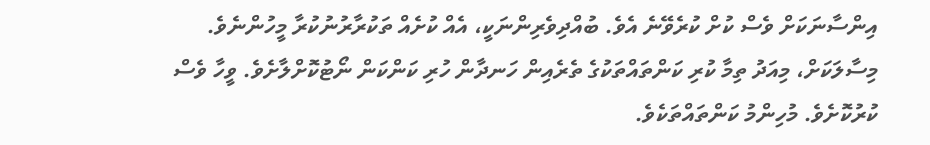އިންސާނަކަށް ވެސް ކުށް ކުރެވޭނެ އެވެ. ބުއްދިވެރިންނަކީ، އެއް ކުށެއް ތަކުރާރުނުކުރާ މީހުންނެވެ.
މިސާލަކަށް، މިއަދު ތިމާ ކުރި ކަންތައްތަކުގެ ތެރެއިން ހަނދާން ހުރި ކަންކަން ނޯޓުކޮށްލާށެވެ. ވީހާ ވެސް ކުރުކޮށެވެ. މުހިންމު ކަންތައްތަކެވެ.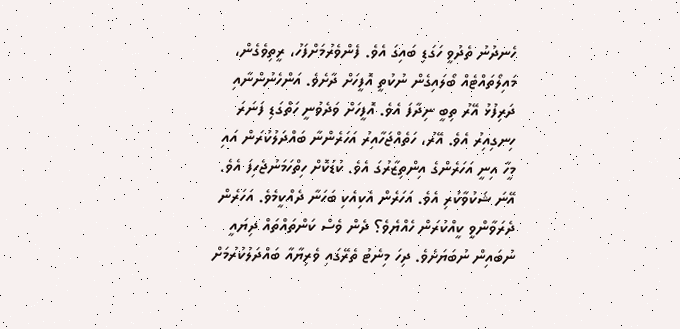ހެނދުނު ތެދުވީ ހަގަޑި ބައިގަ އެވެ. ފެންވެރުމަށްފަހު، ރީތިވެގެން، މައިލޯތައްޓެއް ބޯލައިގެން ނުކުތީ އޮފީހަށް ދާށެވެ. އަންހެނުންނާއި ދަރިފުޅު އޭރު ތިބީ ނިދާފަ އެވެ. އޮފީހަށް ވަދެވުނީ ހަތްގަޑި ފަނަރަ ހިނގިއިރު އެވެ. އޭރު، ހަތެއްޖަހާއިރު އަހަރެންނާ ބައްދަލުކުރަން އައި މީހާ އިނީ އަހަރެންގެ އިންތިޒާރުގަ އެވެ. ކުޑަކޮށް ހިތްހަމަނުޖެހިފަ އެވެ. އޭނަ ޝަކުވާކުރި އެވެ. އަހަރެން އެކިއެކި ބަހަނާ ދެއްކީމެވެ. އަހަރެން ދެރަވާންވީ ކީއްކުރަން ހެއްޔެވެ؟ ދެން ވެސް ކަންތައްތައް ދިޔައީ ނުބައިން ނުބަޔަށެވެ. ދިހަ މިނެޓު ތެރޭގައި ވެރިޔާއާ ބައްދަލުކުރުމަށް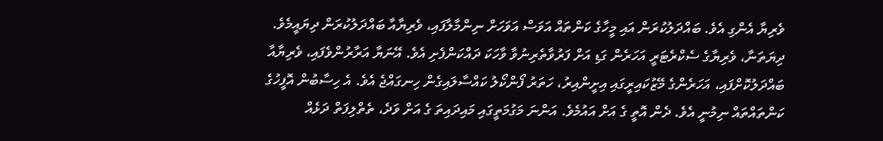ވެރިޔާ އެންގި އެވެ. ބައްދަލުކުރަން އައި މީހާގެ ކަންތައް އަވަސް އަވަހަށް ނިންމާލާފައި، ވެރިޔާއާ ބައްދަލުކުރަން ދިޔައީމެވެ. ދިޔަތަނާ، ވެރިޔާގެ ސެކްރެޓަރީ އަހަރެން ގަޑި އަށް ފަރުވާތެރިނުވާ ވާހަކަ ދައްކަންފެށި އެވެ. އޭނަޔާ އަރާރުންވެފައި، ވެރިޔާއާ ބައްދަލުކޮށްފައި، އަހަރެންގެ މޭޒުކައިރީގައި އިށީންއިރު، ހަތަރު ފޯންކޯލު ކައްސާލައިގެން ހިނގައްޖެ އެވެ. އެ ހިސާބުން އޮފީހުގެ ކަންތައްތައް ނިމުނީ އެވެ. ދެން އޮތީ ގެ އަށް އައުމެވެ. އަންނަ މަގުމަތީގައި މައިދައިތަ ގެ އަށް ވަދެ، ތެތްލިފަތް ދަޅެއް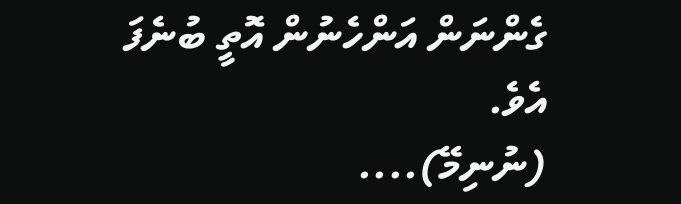ގެންނަން އަންހެނުން އޮތީ ބުނެފަ އެވެ.
(ނުނިމޭ)....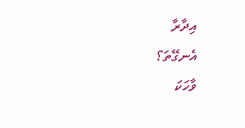އިދާރާ
އެނގޭތަ؟
ވާހަކަ